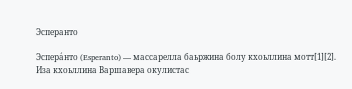Эсперанто

Эспера́нто (Esperanto) — массарелла баьржина болу кхоьллина мотт[1][2]. Иза кхоьллина Варшавера окулистас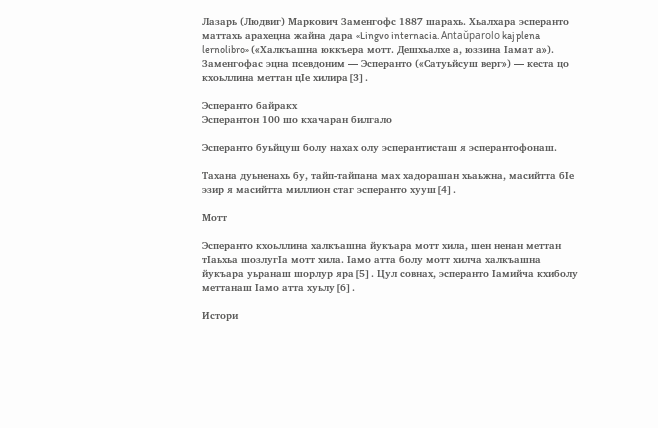Лазарь (Людвиг) Маркович Заменгофс 1887 шарахь. Хьалхара эсперанто маттахь арахецна жайна дара «Lingvo internacia. Antaŭparolo kaj plena lernolibro» («Халкъашна юккъера мотт. Дешхьалхе а, юззина Ӏамат а»). Заменгофас эцна псевдоним — Эсперанто («Сатуьйсуш верг») — кеста цо кхоьллина меттан цӀе хилира[3].

Эсперанто байракх
Эсперантон 100 шо кхачаран билгало

Эсперанто буьйцуш болу нахах олу эсперантисташ я эсперантофонаш.

Тахана дуьненахь бу, тайп-тайпана мах хадорашан хьаьжна, масийтта бӀе эзир я масийтта миллион стаг эсперанто хууш[4].

Мотт

Эсперанто кхоьллина халкъашна йукъара мотт хила, шен ненан меттан тӀаьхьа шозлугӀа мотт хила. Ӏамо атта болу мотт хилча халкъашна йукъара уьранаш шорлур яра[5]. Цул совнах, эсперанто Ӏамийча кхиболу меттанаш Ӏамо атта хуьлу[6].

Истори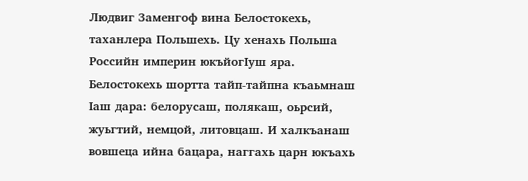Людвиг Заменгоф вина Белостокехь, таханлера Польшехь. Цу хенахь Польша Российн империн юкъйогӀуш яра. Белостокехь шортта тайп-тайпна къаьмнаш Ӏаш дара: белорусаш, полякаш, оьрсий, жуьгтий, немцой, литовцаш. И халкъанаш вовшеца ийна бацара, наггахь царн юкъахь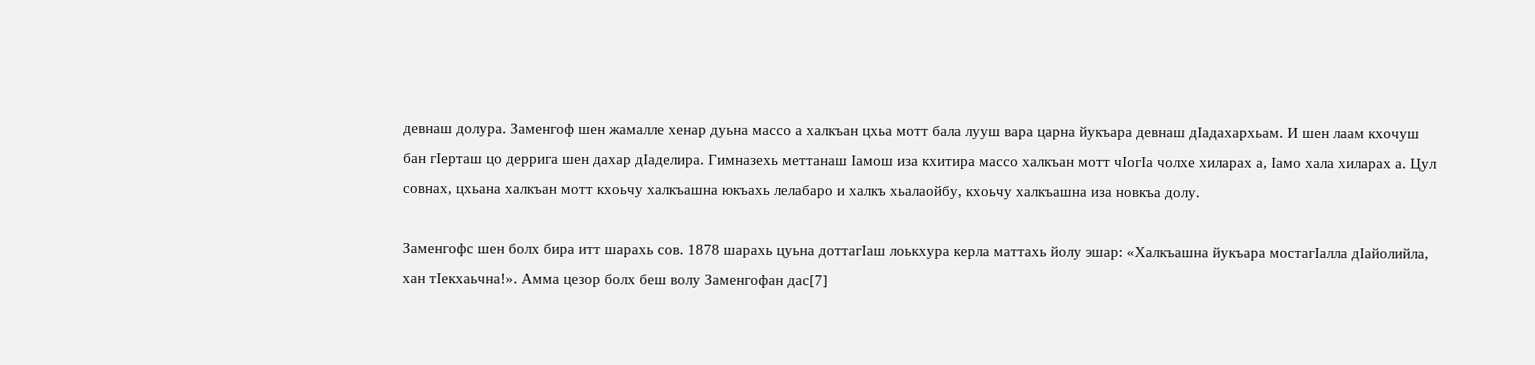девнаш долура. Заменгоф шен жамалле хенар дуьна массо а халкъан цхьа мотт бала лууш вара царна йукъара девнаш дӀадахархьам. И шен лаам кхочуш бан гӀерташ цо деррига шен дахар дӀаделира. Гимназехь меттанаш Ӏамош иза кхитира массо халкъан мотт чӀогӀа чолхе хиларах а, Ӏамо хала хиларах а. Цул совнах, цхьана халкъан мотт кхоьчу халкъашна юкъахь лелабаро и халкъ хьалаойбу, кхоьчу халкъашна иза новкъа долу.

Заменгофс шен болх бира итт шарахь сов. 1878 шарахь цуьна доттагӀаш лоькхура керла маттахь йолу эшар: «Халкъашна йукъара мостагӀалла дӀайолийла, хан тӀекхаьчна!». Амма цезор болх беш волу Заменгофан дас[7]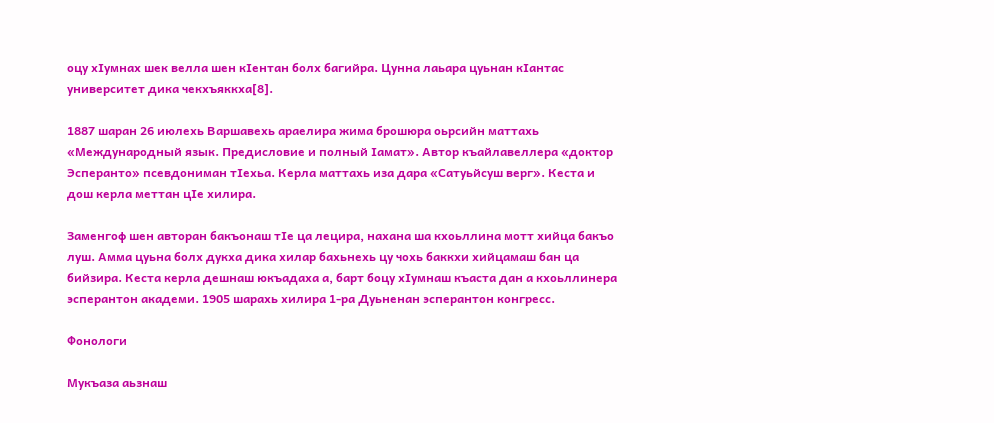оцу хӀумнах шек велла шен кӀентан болх багийра. Цунна лаьара цуьнан кӀантас университет дика чекхъяккха[8].

1887 шаран 26 июлехь Варшавехь араелира жима брошюра оьрсийн маттахь «Международный язык. Предисловие и полный Ӏамат». Автор къайлавеллера «доктор Эсперанто» псевдониман тӀехьа. Керла маттахь иза дара «Сатуьйсуш верг». Кеста и дош керла меттан цӀе хилира.

Заменгоф шен авторан бакъонаш тӀе ца лецира, нахана ша кхоьллина мотт хийца бакъо луш. Амма цуьна болх дукха дика хилар бахьнехь цу чохь баккхи хийцамаш бан ца бийзира. Кеста керла дешнаш юкъадаха а, барт боцу хӀумнаш къаста дан а кхоьллинера эсперантон академи. 1905 шарахь хилира 1-ра Дуьненан эсперантон конгресс.

Фонологи

Мукъаза аьзнаш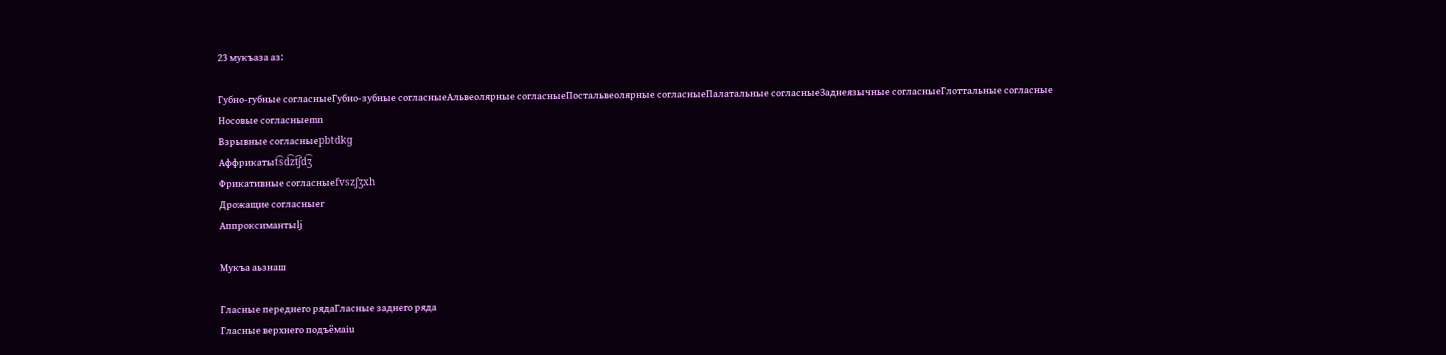23 мукъаза аз:

Губно-губные согласныеГубно-зубные согласныеАльвеолярные согласныеПостальвеолярные согласныеПалатальные согласныеЗаднеязычные согласныеГлоттальные согласные
Носовые согласныеmn
Взрывные согласныеpbtdkɡ
Аффрикатыt͡sd͡zt͡ʃd͡ʒ
Фрикативные согласныеfvszʃʒxh
Дрожащие согласныеr
Аппроксимантыlj

Мукъа аьзнаш

Гласные переднего рядаГласные заднего ряда
Гласные верхнего подъёмаiu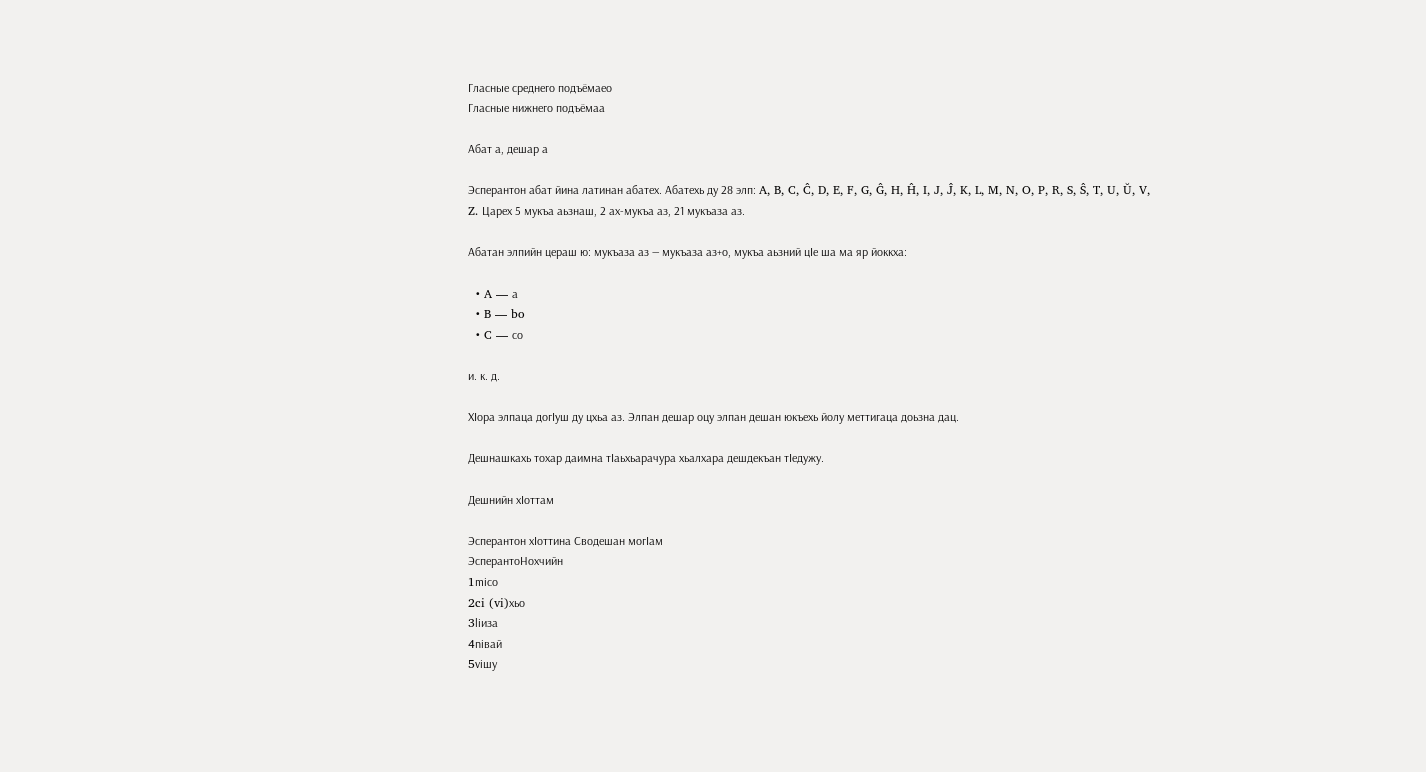Гласные среднего подъёмаeo
Гласные нижнего подъёмаa

Абат а, дешар а

Эсперантон абат йина латинан абатех. Абатехь ду 28 элп: A, B, C, Ĉ, D, E, F, G, Ĝ, H, Ĥ, I, J, Ĵ, K, L, M, N, O, P, R, S, Ŝ, T, U, Ŭ, V, Z. Царех 5 мукъа аьзнаш, 2 ах-мукъа аз, 21 мукъаза аз.

Абатан элпийн цераш ю: мукъаза аз — мукъаза аз+о, мукъа аьзний цӀе ша ма яр йоккха:

  • A — а
  • B — bo
  • C — со

и. к. д.

ХӀора элпаца догӀуш ду цхьа аз. Элпан дешар оцу элпан дешан юкъехь йолу меттигаца доьзна дац.

Дешнашкахь тохар даимна тӀаьхьарачура хьалхара дешдекъан тӀедужу.

Дешнийн хӀоттам

Эсперантон хӀоттина Сводешан могӀам
ЭсперантоНохчийн
1miсо
2ci (vi)хьо
3liиза
4niвай
5viшу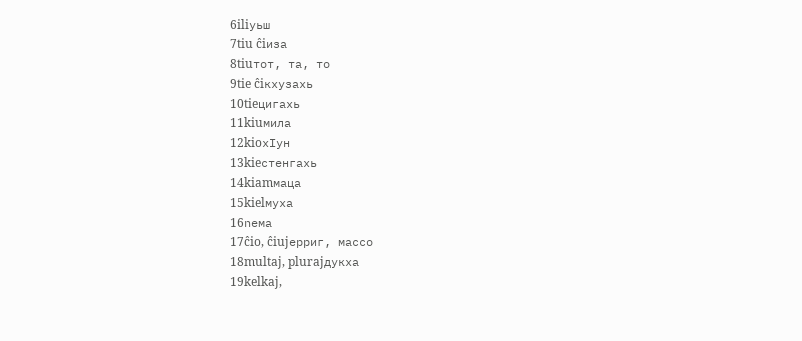6iliуьш
7tiu ĉiиза
8tiuтот, та, то
9tie ĉiкхузахь
10tieцигахь
11kiuмила
12kioхӀун
13kieстенгахь
14kiamмаца
15kielмуха
16neма
17ĉio, ĉiujерриг, массо
18multaj, plurajдукха
19kelkaj,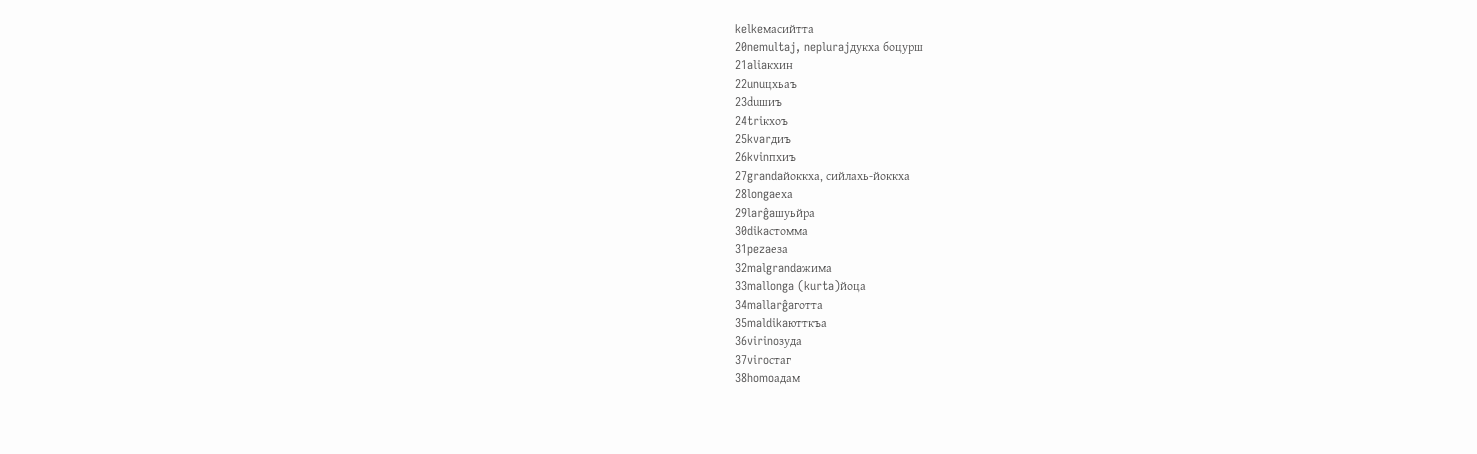kelkeмасийтта
20nemultaj, neplurajдукха боцурш
21aliaкхин
22unuцхьаъ
23duшиъ
24triкхоъ
25kvarдиъ
26kvinпхиъ
27grandaйоккха, сийлахь-йоккха
28longaеха
29larĝaшуьйра
30dikaстомма
31pezaеза
32malgrandaжима
33mallonga (kurta)йоца
34mallarĝaготта
35maldikaютткъа
36virinoзуда
37viroстаг
38homoадам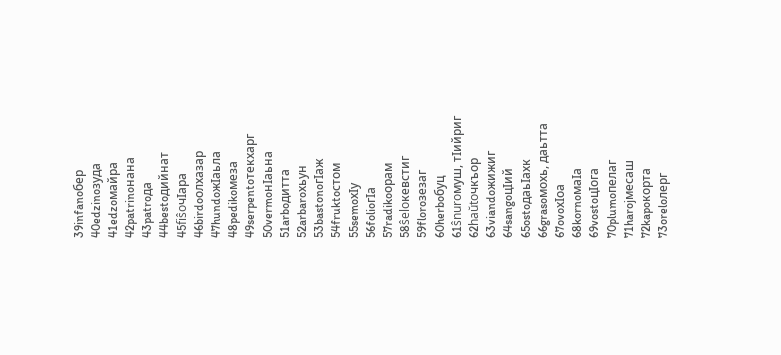39infanoбер
40edzinoзуда
41edzoмайра
42patrinoнана
43patroда
44bestoдийнат
45fiŝoчӀара
46birdoолхазар
47hundoжӀаьла
48pedikoмеза
49serpentoтекхарг
50vermoнӀаьна
51arboдитта
52arbaroхьун
53bastonoгӀаж
54fruktoстом
55semoхӀу
56folioгӀа
57radikoорам
58ŝeloкевстиг
59floroзезаг
60herboбуц
61ŝnuroмуш, тӀийриг
62haŭtoчкъор
63viandoжижиг
64sangoцӀий
65ostoдаьӀахк
66grasoмохь, даьтта
67ovoхӀоа
68kornoмаӀа
69vostoцӀога
70plumoпелаг
71harojмесаш
72kapoкорта
73oreloлерг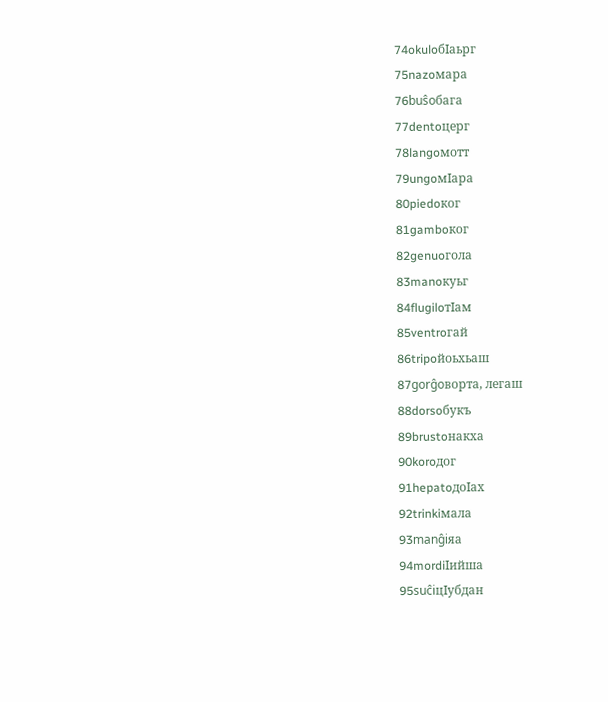74okuloбӀаьрг
75nazoмара
76buŝoбага
77dentoцерг
78langoмотт
79ungoмӀара
80piedoког
81gamboког
82genuoгола
83manoкуьг
84flugiloтӀам
85ventroгай
86tripoйоьхьаш
87gorĝoворта, легаш
88dorsoбукъ
89brustoнакха
90koroдог
91hepatoдоӀах
92trinkiмала
93manĝiяа
94mordiӀийша
95suĉiцӀубдан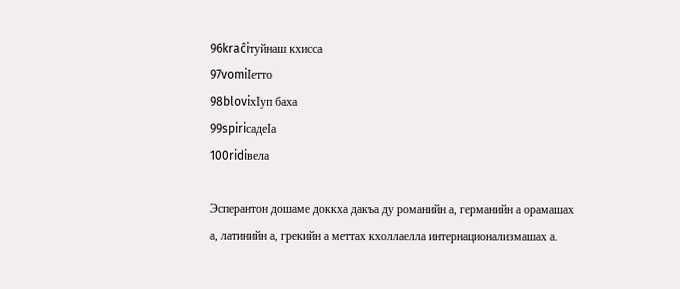96kraĉiтуйнаш кхисса
97vomiӀетто
98bloviхӀуп баха
99spiriсадеӀа
100ridiвела

Эсперантон дошаме доккха дакъа ду романийн а, германийн а орамашах а, латинийн а, грекийн а меттах кхоллаелла интернационализмашах а.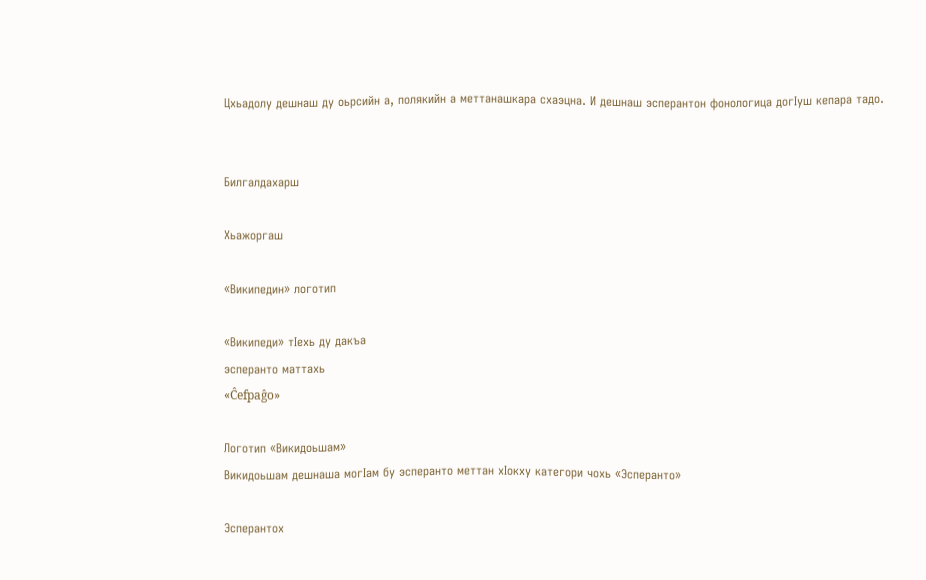Цхьадолу дешнаш ду оьрсийн а, полякийн а меттанашкара схаэцна. И дешнаш эсперантон фонологица догӀуш кепара тадо.


Билгалдахарш

Хьажоргаш

«Википедин» логотип

«Википеди» тӀехь ду дакъа
эсперанто маттахь
«Ĉefpaĝo»

Логотип «Викидоьшам»
Викидоьшам дешнаша могӀам бу эсперанто меттан хӀокху категори чохь «Эсперанто»

Эсперантох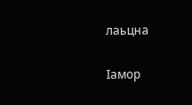лаьцна

Ӏамор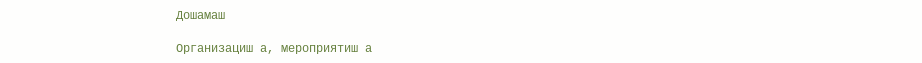Дошамаш

Организациш а, мероприятиш а